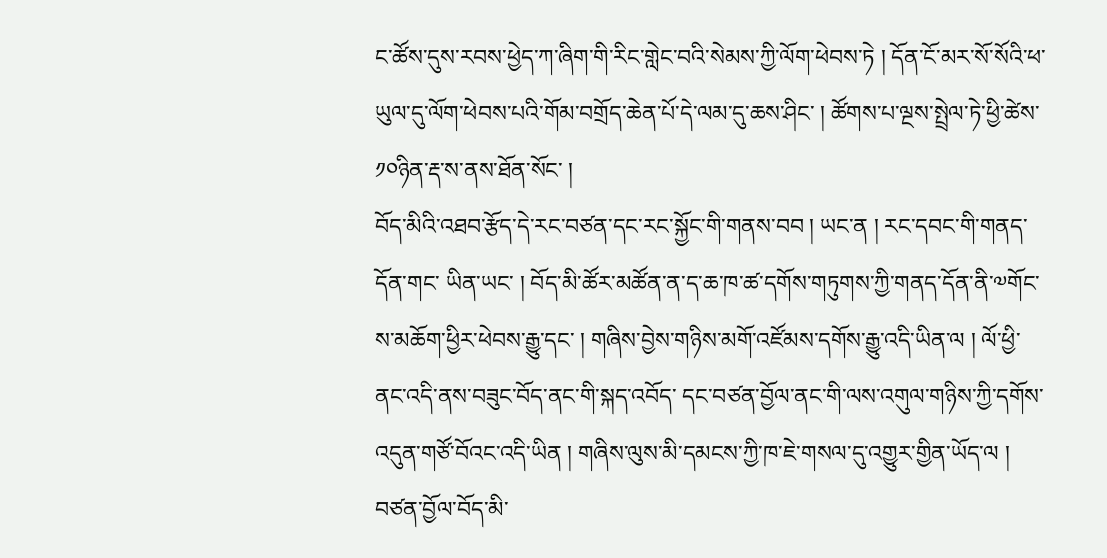ང་ཚོས་དུས་རབས་ཕྱེད་ཀ་ཞིག་གི་རིང་གླེང་བའི་སེམས་ཀྱི་ལོག་ཕེབས་ཏེ ། དོན་ངོ་མར་སོ་སོའི་ཕ་ཡུལ་དུ་ལོག་ཕེབས་པའི་གོམ་བགྲོད་ཆེན་པོ་དེ་ལམ་དུ་ཆས་ཤིང་ ། ཚོགས་པ་ལྔས་སྤྲེལ་ཏེ་ཕྱི་ཚེས་༡༠ཉིན་རྡ་ས་ནས་ཐོན་སོང་ །
བོད་མིའི་འཐབ་རྩོད་དེ་རང་བཙན་དང་རང་སྐྱོང་གི་གནས་བབ ། ཡང་ན ། རང་དབང་གི་གནད་དོན་གང་ ཡིན་ཡང་ ། བོད་མི་ཚོར་མཚོན་ན་ད་ཆ་ཁ་ཚ་དགོས་གཏུགས་ཀྱི་གནད་དོན་ནི་༧གོང་ས་མཆོག་ཕྱིར་ཕེབས་རྒྱུ་དང་ ། གཞིས་བྱེས་གཉིས་མགོ་འཛོམས་དགོས་རྒྱུ་འདི་ཡིན་ལ ། ལོ་ཕྱི་ནང་འདི་ནས་བཟུང་བོད་ནང་གི་སྐད་འབོད་ དང་བཙན་བྱོལ་ནང་གི་ལས་འགུལ་གཉིས་ཀྱི་དགོས་འདུན་གཙོ་བོའང་འདི་ཡིན ། གཞིས་ལུས་མི་དམངས་ཀྱི་ཁ་ཇེ་གསལ་དུ་འགྱུར་གྱིན་ཡོད་ལ ། བཙན་བྱོལ་བོད་མི་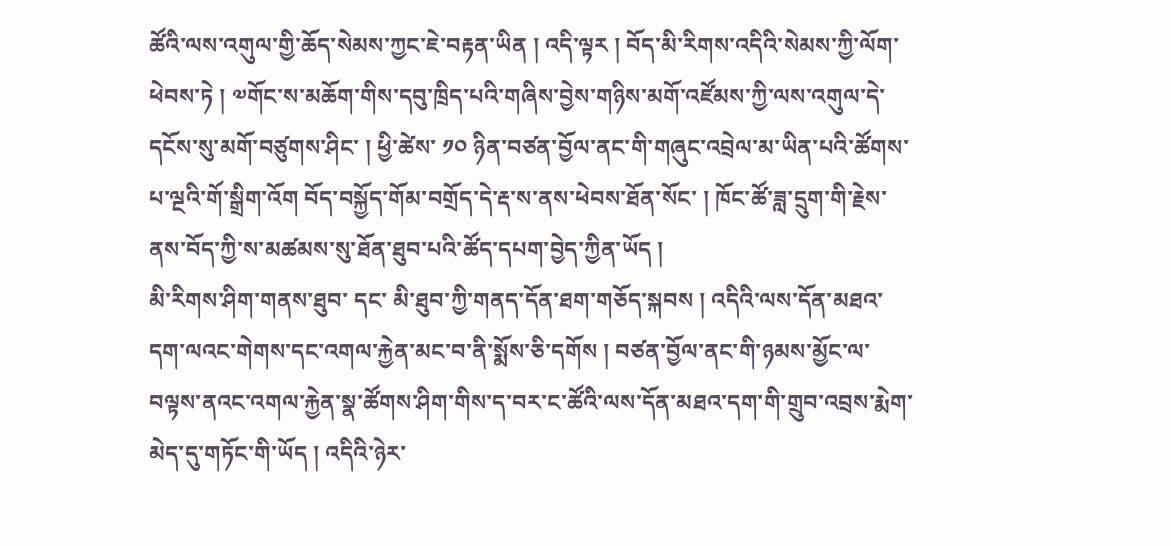ཚོའི་ལས་འགུལ་གྱི་ཆོད་སེམས་ཀྱང་ཇེ་བརྟན་ཡིན ། འདི་ལྟར ། བོད་མི་རིགས་འདིའི་སེམས་ཀྱི་ལོག་ཕེབས་ཏེ ། ༧གོང་ས་མཆོག་གིས་དབུ་ཁྲིད་པའི་གཞིས་བྱེས་གཉིས་མགོ་འཛོམས་ཀྱི་ལས་འགུལ་དེ་དངོས་སུ་མགོ་བཙུགས་ཤིང་ ། ཕྱི་ཚེས་ ༡༠ ཉིན་བཙན་བྱོལ་ནང་གི་གཞུང་འབྲེལ་མ་ཡིན་པའི་ཚོགས་པ་ལྔའི་གོ་སྒྲིག་འོག བོད་བསྐྱོད་གོམ་བགྲོད་དེ་རྡ་ས་ནས་ཕེབས་ཐོན་སོང་ ། ཁོང་ཚོ་ཟླ་དྲུག་གི་རྗེས་ནས་བོད་ཀྱི་ས་མཚམས་སུ་ཐོན་ཐུབ་པའི་ཚོད་དཔག་བྱེད་ཀྱིན་ཡོད །
མི་རིགས་ཤིག་གནས་ཐུབ་ དང་ མི་ཐུབ་ཀྱི་གནད་དོན་ཐག་གཅོད་སྐབས ། འདིའི་ལས་དོན་མཐའ་དག་ལའང་གེགས་དང་འགལ་རྐྱེན་མང་བ་ནི་སྨོས་ཅི་དགོས ། བཙན་བྱོལ་ནང་གི་ཉམས་མྱོང་ལ་བལྟས་ནའང་འགལ་རྐྱེན་སྣ་ཚོགས་ཤིག་གིས་ད་བར་ང་ཚོའི་ལས་དོན་མཐའ་དག་གི་གྲུབ་འབྲས་རྨེག་མེད་དུ་གཏོང་གི་ཡོད ། འདིའི་ཉེར་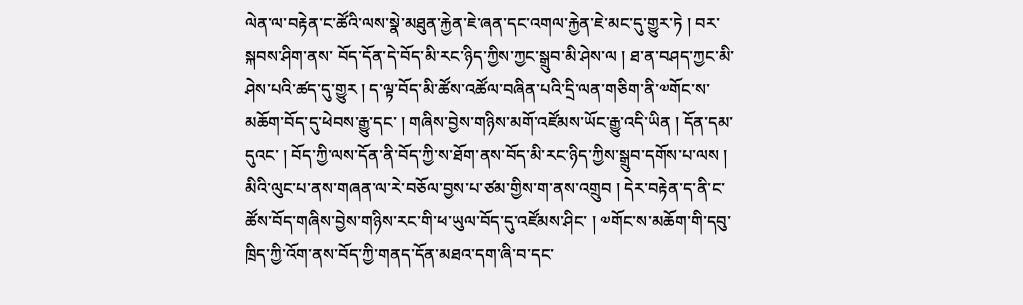ལེན་ལ་བརྟེན་ང་ཚོའི་ལས་སྣེ་མཐུན་རྐྱེན་ཇེ་ཞན་དང་འགལ་རྐྱེན་ཇེ་མང་དུ་གྱུར་ཏེ ། བར་སྐབས་ཤིག་ནས་ བོད་དོན་དེ་བོད་མི་རང་ཉིད་ཀྱིས་ཀྱང་སྒྲུབ་མི་ཤེས་ལ ། ཐ་ན་བཤད་ཀྱང་མི་ཤེས་པའི་ཚད་དུ་གྱུར ། ད་ལྟ་བོད་མི་ཚོས་འཚོལ་བཞིན་པའི་དྲི་ལན་གཅིག་ནི་༧གོང་ས་མཆོག་བོད་དུ་ཕེབས་རྒྱུ་དང་ ། གཞིས་བྱེས་གཉིས་མགོ་འཛོམས་ཡོང་རྒྱུ་འདི་ཡིན ། དོན་དམ་དུའང་ ། བོད་ཀྱི་ལས་དོན་ནི་བོད་ཀྱི་ས་ཐོག་ནས་བོད་མི་རང་ཉིད་ཀྱིས་སྒྲུབ་དགོས་པ་ལས ། མིའི་ལུང་པ་ནས་གཞན་ལ་རེ་བཅོལ་བྱས་པ་ཙམ་གྱིས་ག་ནས་འགྲུབ ། དེར་བརྟེན་ད་ནི་ང་ཚོས་བོད་གཞིས་བྱེས་གཉིས་རང་གི་ཕ་ཡུལ་བོད་དུ་འཛོམས་ཤིང་ ། ༧གོང་ས་མཆོག་གི་དབུ་ཁྲིད་ཀྱི་འོག་ནས་བོད་ཀྱི་གནད་དོན་མཐའ་དག་ཞི་བ་དང་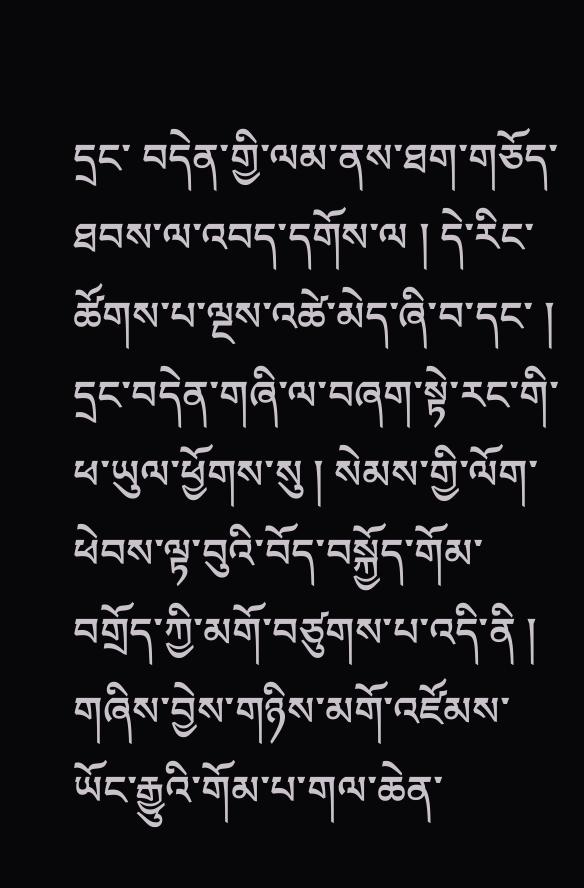དྲང་ བདེན་གྱི་ལམ་ནས་ཐག་གཅོད་ཐབས་ལ་འབད་དགོས་ལ ། དེ་རིང་ཚོགས་པ་ལྔས་འཚེ་མེད་ཞི་བ་དང་ ། དྲང་བདེན་གཞི་ལ་བཞག་སྟེ་རང་གི་ཕ་ཡུལ་ཕྱོགས་སུ ། སེམས་གྱི་ལོག་ཕེབས་ལྟ་བུའི་བོད་བསྐྱོད་གོམ་བགྲོད་ཀྱི་མགོ་བཙུགས་པ་འདི་ནི ། གཞིས་བྱེས་གཉིས་མགོ་འཛོམས་ཡོང་རྒྱུའི་གོམ་པ་གལ་ཆེན་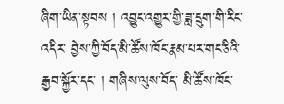ཞིག་ཡིན་སྟབས ། འབྱུང་འགྱུར་གྱི་ཟླ་དྲུག་གི་རིང་འདིར་ བྱེས་ཀྱི་བོད་མི་ཚོས་ཁོང་རྣམ་པར་གང་ཅིའི་རྒྱབ་སྐྱོར་དང་ ། གཞིས་ལུས་བོད་ མི་ཚོས་ཁོང་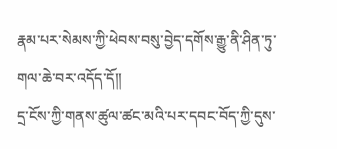རྣམ་པར་སེམས་ཀྱི་ཕེབས་བསུ་བྱེད་དགོས་རྒྱུ་ནི་ཤིན་ཏུ་གལ་ཆེ་བར་འདོད་དོ།།
དྲ་ངོས་ཀྱི་གནས་ཚུལ་ཚང་མའི་པར་དབང་བོད་ཀྱི་དུས་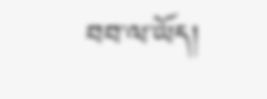བབ་ལ་ཡོད།